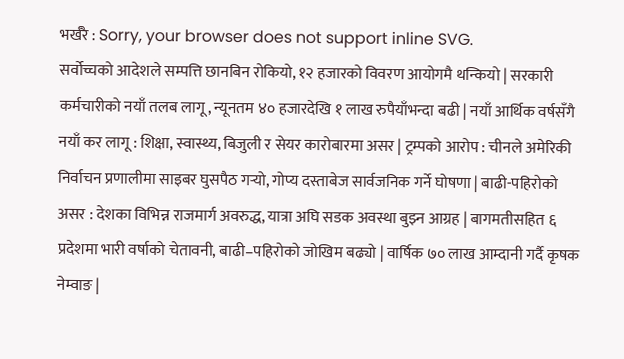भर्खरै : Sorry, your browser does not support inline SVG.
सर्वोच्चको आदेशले सम्पत्ति छानबिन रोकियो, १२ हजारको विवरण आयोगमै थन्कियो | सरकारी कर्मचारीको नयाँ तलब लागू, न्यूनतम ४० हजारदेखि १ लाख रुपैयाँभन्दा बढी | नयाँ आर्थिक वर्षसँगै नयाँ कर लागू : शिक्षा, स्वास्थ्य, बिजुली र सेयर कारोबारमा असर | ट्रम्पको आरोप : चीनले अमेरिकी निर्वाचन प्रणालीमा साइबर घुसपैठ गर्‍यो, गोप्य दस्ताबेज सार्वजनिक गर्ने घोषणा | बाढी-पहिरोको असर : देशका विभिन्न राजमार्ग अवरुद्ध, यात्रा अघि सडक अवस्था बुझ्न आग्रह | बागमतीसहित ६ प्रदेशमा भारी वर्षाको चेतावनी, बाढी–पहिरोको जोखिम बढ्यो | वार्षिक ७० लाख आम्दानी गर्दै कृषक नेम्वाङ |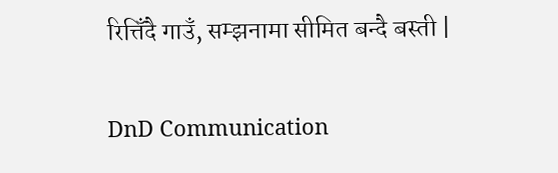रित्तिँदै गाउँ, सम्झनामा सीमित बन्दै बस्ती |

DnD Communication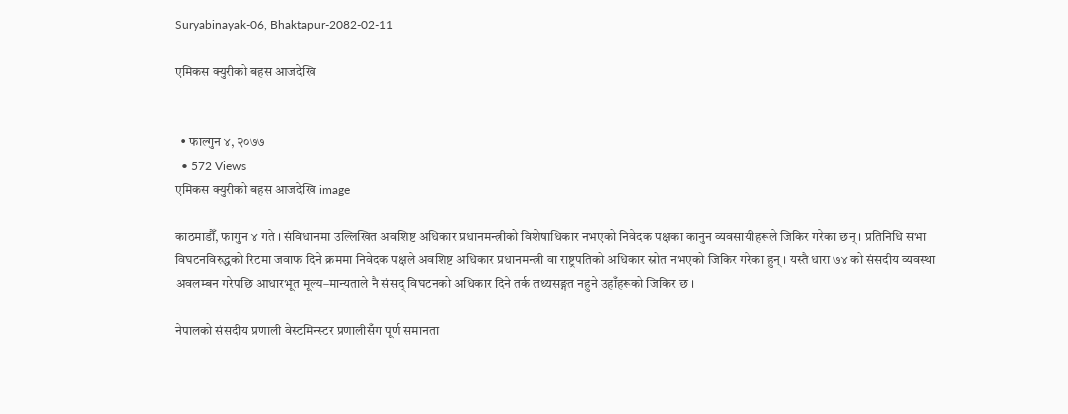Suryabinayak-06, Bhaktapur-2082-02-11

एमिकस क्युरीको बहस आजदेखि


  • फाल्गुन ४, २०७७
  • 572 Views
एमिकस क्युरीको बहस आजदेखि image

काठमाडौँ, फागुन ४ गते । संविधानमा उल्लिखित अवशिष्ट अधिकार प्रधानमन्त्रीको विशेषाधिकार नभएको निवेदक पक्षका कानुन व्यवसायीहरूले जिकिर गरेका छन् । प्रतिनिधि सभा विघटनविरुद्धको रिटमा जवाफ दिने क्रममा निवेदक पक्षले अवशिष्ट अधिकार प्रधानमन्त्री वा राष्ट्रपतिको अधिकार स्रोत नभएको जिकिर गरेका हुन् । यस्तै धारा ७४ को संसदीय व्यवस्था अवलम्बन गरेपछि आधारभूत मूल्य–मान्यताले नै संसद् विघटनको अधिकार दिने तर्क तथ्यसङ्गत नहुने उहाँहरूको जिकिर छ ।

नेपालको संसदीय प्रणाली वेस्टमिन्स्टर प्रणालीसँग पूर्ण समानता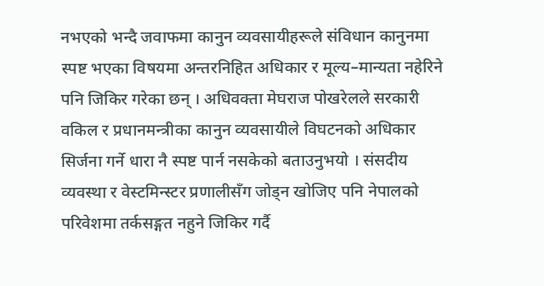नभएको भन्दै जवाफमा कानुन व्यवसायीहरूले संविधान कानुनमा स्पष्ट भएका विषयमा अन्तरनिहित अधिकार र मूल्य–मान्यता नहेरिने पनि जिकिर गरेका छन् । अधिवक्ता मेघराज पोखरेलले सरकारी वकिल र प्रधानमन्त्रीका कानुन व्यवसायीले विघटनको अधिकार सिर्जना गर्ने धारा नै स्पष्ट पार्न नसकेको बताउनुभयो । संसदीय व्यवस्था र वेस्टमिन्स्टर प्रणालीसँग जोड्न खोजिए पनि नेपालको परिवेशमा तर्कसङ्गत नहुने जिकिर गर्दै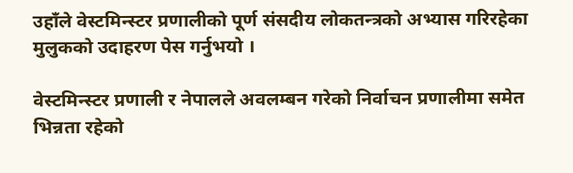उहाँले वेस्टमिन्स्टर प्रणालीको पूर्ण संसदीय लोकतन्त्रको अभ्यास गरिरहेका मुलुकको उदाहरण पेस गर्नुभयो ।

वेस्टमिन्स्टर प्रणाली र नेपालले अवलम्बन गरेको निर्वाचन प्रणालीमा समेत भिन्नता रहेको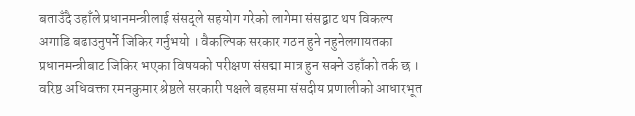बताउँदै उहाँले प्रधानमन्त्रीलाई संसद्ले सहयोग गरेको लागेमा संसद्बाट थप विकल्प अगाडि बढाउनुपर्ने जिकिर गर्नुभयो । वैकल्पिक सरकार गठन हुने नहुनेलगायतका प्रधानमन्त्रीबाट जिकिर भएका विषयको परीक्षण संसद्मा मात्र हुन सक्ने उहाँको तर्क छ । वरिष्ठ अधिवक्ता रमनकुमार श्रेष्ठले सरकारी पक्षले बहसमा संसदीय प्रणालीको आधारभूत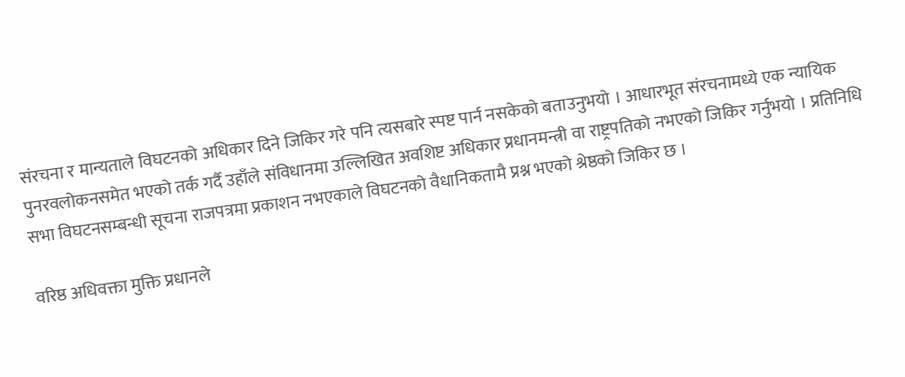संरचना र मान्यताले विघटनको अधिकार दिने जिकिर गरे पनि त्यसबारे स्पष्ट पार्न नसकेको बताउनुभयो । आधारभूत संरचनामध्ये एक न्यायिक पुनरवलोकनसमेत भएको तर्क गर्दै उहाँले संविधानमा उल्लिखित अवशिष्ट अधिकार प्रधानमन्त्री वा राष्ट्रपतिको नभएको जिकिर गर्नुभयो । प्रतिनिधि सभा विघटनसम्बन्धी सूचना राजपत्रमा प्रकाशन नभएकाले विघटनको वैधानिकतामै प्रश्न भएको श्रेष्ठको जिकिर छ ।

वरिष्ठ अधिवक्ता मुक्ति प्रधानले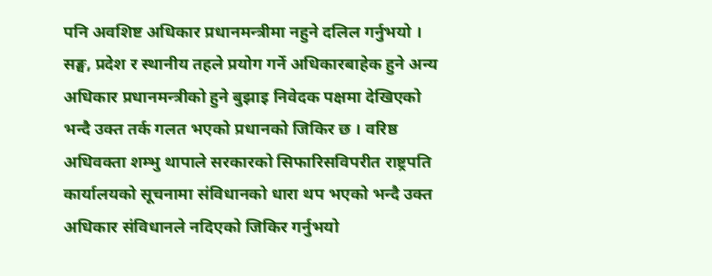पनि अवशिष्ट अधिकार प्रधानमन्त्रीमा नहुने दलिल गर्नुभयो । सङ्घ, प्रदेश र स्थानीय तहले प्रयोग गर्ने अधिकारबाहेक हुने अन्य अधिकार प्रधानमन्त्रीको हुने बुझाइ निवेदक पक्षमा देखिएको भन्दै उक्त तर्क गलत भएको प्रधानको जिकिर छ । वरिष्ठ अधिवक्ता शम्भु थापाले सरकारको सिफारिसविपरीत राष्ट्रपति कार्यालयको सूचनामा संविधानको धारा थप भएको भन्दै उक्त अधिकार संविधानले नदिएको जिकिर गर्नुभयो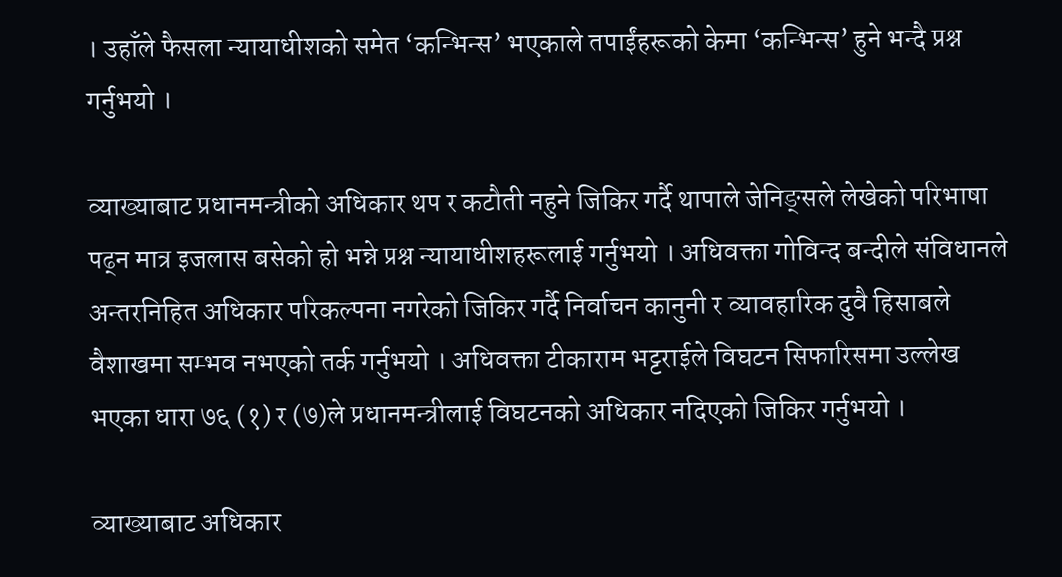। उहाँले फैसला न्यायाधीशको समेत ‘कन्भिन्स’ भएकाले तपाईंहरूको केमा ‘कन्भिन्स’ हुने भन्दै प्रश्न गर्नुभयो ।

व्याख्याबाट प्रधानमन्त्रीको अधिकार थप र कटौती नहुने जिकिर गर्दै थापाले जेनिङ्सले लेखेको परिभाषा पढ्न मात्र इजलास बसेको हो भन्ने प्रश्न न्यायाधीशहरूलाई गर्नुभयो । अधिवक्ता गोविन्द बन्दीले संविधानले अन्तरनिहित अधिकार परिकल्पना नगरेको जिकिर गर्दै निर्वाचन कानुनी र व्यावहारिक दुवै हिसाबले वैशाखमा सम्भव नभएको तर्क गर्नुभयो । अधिवक्ता टीकाराम भट्टराईले विघटन सिफारिसमा उल्लेख भएका धारा ७६ (१) र (७)ले प्रधानमन्त्रीलाई विघटनको अधिकार नदिएको जिकिर गर्नुभयो ।

व्याख्याबाट अधिकार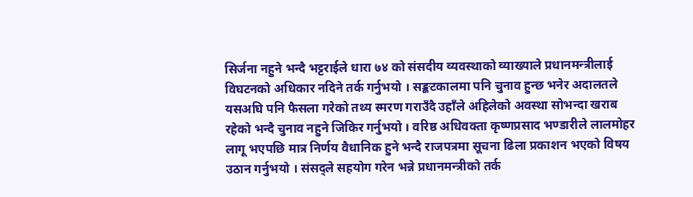सिर्जना नहुने भन्दै भट्टराईले धारा ७४ को संसदीय व्यवस्थाको व्याख्याले प्रधानमन्त्रीलाई विघटनको अधिकार नदिने तर्क गर्नुभयो । सङ्कटकालमा पनि चुनाव हुन्छ भनेर अदालतले यसअघि पनि फैसला गरेको तथ्य स्मरण गराउँदै उहाँले अहिलेको अवस्था सोभन्दा खराब रहेको भन्दै चुनाव नहुने जिकिर गर्नुभयो । वरिष्ठ अधिवक्ता कृष्णप्रसाद भण्डारीले लालमोहर लागू भएपछि मात्र निर्णय वैधानिक हुने भन्दै राजपत्रमा सूचना ढिला प्रकाशन भएको विषय उठान गर्नुभयो । संसद्ले सहयोग गरेन भन्ने प्रधानमन्त्रीको तर्क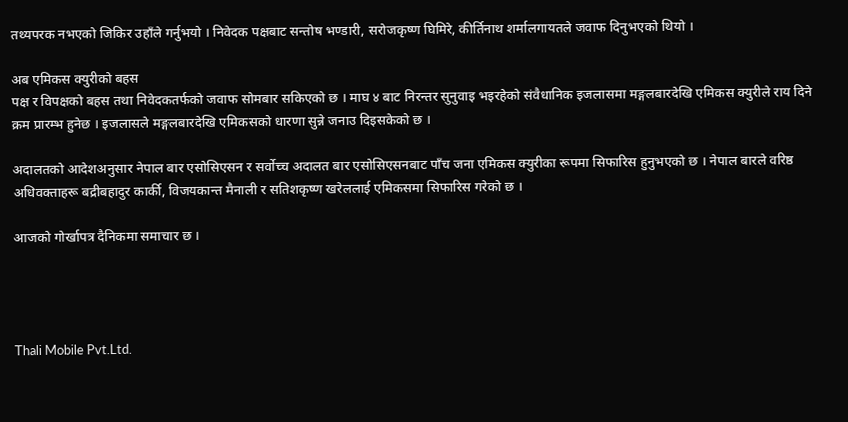तथ्यपरक नभएको जिकिर उहाँले गर्नुभयो । निवेदक पक्षबाट सन्तोष भण्डारी, सरोजकृष्ण घिमिरे, कीर्तिनाथ शर्मालगायतले जवाफ दिनुभएको थियो ।

अब एमिकस क्युरीको बहस
पक्ष र विपक्षको बहस तथा निवेदकतर्फको जवाफ सोमबार सकिएको छ । माघ ४ बाट निरन्तर सुनुवाइ भइरहेको संवैधानिक इजलासमा मङ्गलबारदेखि एमिकस क्युरीले राय दिने क्रम प्रारम्भ हुनेछ । इजलासले मङ्गलबारदेखि एमिकसको धारणा सुन्ने जनाउ दिइसकेको छ ।

अदालतको आदेशअनुसार नेपाल बार एसोसिएसन र सर्वोच्च अदालत बार एसोसिएसनबाट पाँच जना एमिकस क्युरीका रूपमा सिफारिस हुनुभएको छ । नेपाल बारले वरिष्ठ अधिवक्ताहरू बद्रीबहादुर कार्की, विजयकान्त मैनाली र सतिशकृष्ण खरेललाई एमिकसमा सिफारिस गरेको छ ।

आजको गोर्खापत्र दैनिकमा समाचार छ ।




Thali Mobile Pvt.Ltd.